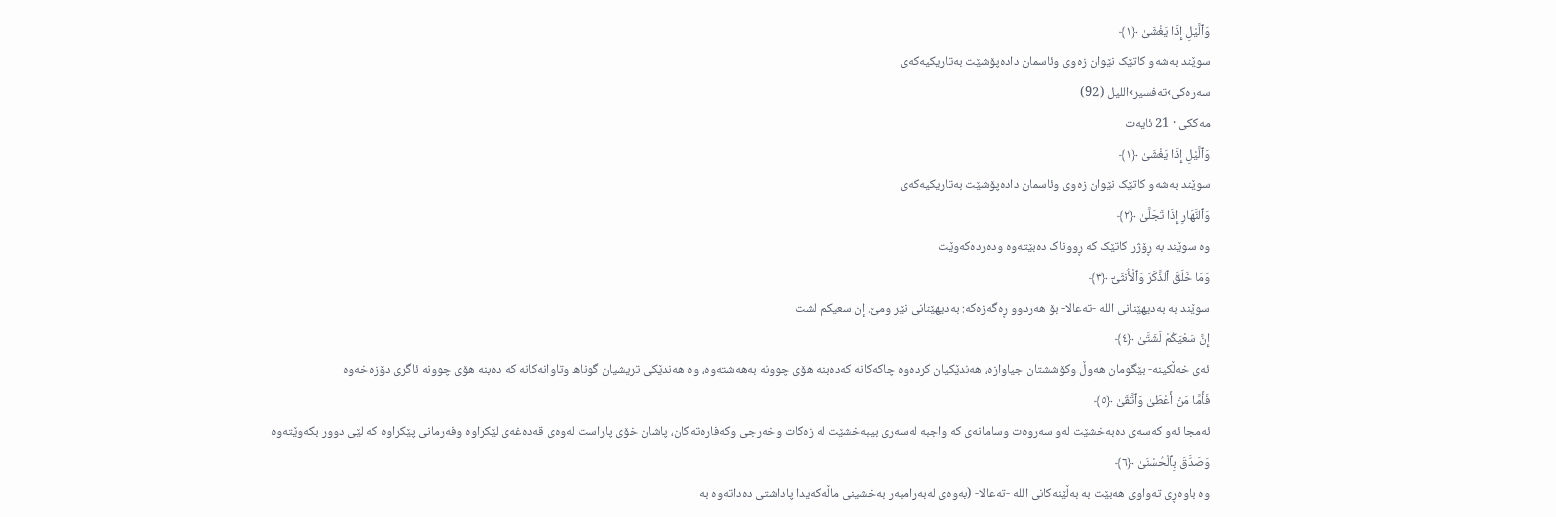وَٱلَّيْلِ إِذَا يَغْشَىٰ ﴿١﴾
سوێند بەشەو کاتێک نێوان زەوی وئاسمان دادەپۆشێت بەتاریکیەکەی
سەرەکی›تەفسیر›الليل (92)
مەککی · 21 ئایەت
وَٱلَّيْلِ إِذَا يَغْشَىٰ ﴿١﴾
سوێند بەشەو کاتێک نێوان زەوی وئاسمان دادەپۆشێت بەتاریکیەکەی
وَٱلنَّهَارِ إِذَا تَجَلَّىٰ ﴿٢﴾
وە سوێند بە ڕۆژر کاتێک کە ڕووناک دەبێتەوە ودەردەکەوێت
وَمَا خَلَقَ ٱلذَّكَرَ وَٱلْأُنثَىٰٓ ﴿٣﴾
سوێند بە بەدیھێنانی اللە -تەعالا- بۆ ھەردوو ڕەگەزەکە: بەدیھێنانی نێر ومێ. إن سعيكم لشت
إِنَّ سَعْيَكُمْ لَشَتَّىٰ ﴿٤﴾
ئەی خەڵکینە- بێگومان ھەوڵ وکۆششتان جیاوازە، ھەندێکیان کردەوە چاکەکانە کەدەبنە ھۆی چوونە بەھەشتەوە، وە ھەندێکی تریشیان گوناھ وتاوانەکانە کە دەبنە ھۆی چوونە ئاگری دۆزەخەوە
فَأَمَّا مَنْ أَعْطَىٰ وَٱتَّقَىٰ ﴿٥﴾
ئەمجا ئەو كەسەی دەبەخشێت لەو سەروەت وسامانەی کە واجبە لەسەری بیبەخشێت لە زەکات وخەرجی وکەفارەتەکان، پاشان خۆی پاراست لەوەی قەدەغەی لێکراوە وفەرمانی پێکراوە کە لێی دوور بکەوێتەوە
وَصَدَّقَ بِٱلْحُسْنَىٰ ﴿٦﴾
وە باوەڕی تەواوی ھەبێت بە بەڵێنەکانی اللە -تەعالا- (بەوەی لەبەرامبەر بەخشینی ماڵەکەیدا پاداشتی دەداتەوە بە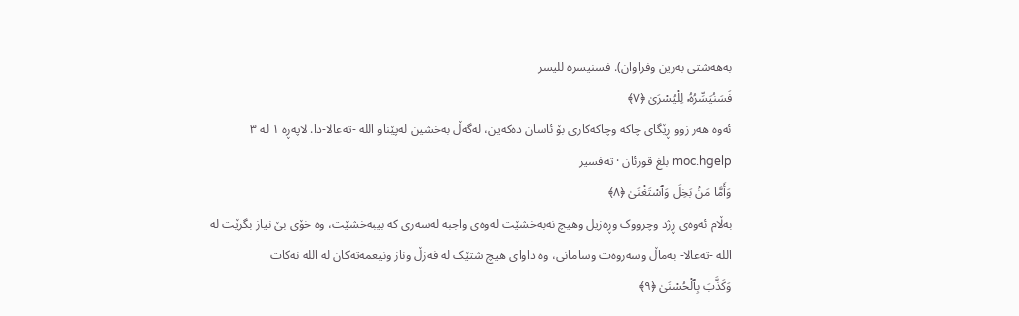بەھەشتی بەرین وفراوان). فسنيسره لليسر
فَسَنُيَسِّرُهُۥ لِلْيُسْرَىٰ ﴿٧﴾
ئەوە ھەر زوو ڕێگای چاکە وچاکەکاری بۆ ئاسان دەکەین، لەگەڵ بەخشین لەپێناو اللە -تەعالا-دا. لاپەڕە ١ لە ٣ moc.hgelp بلغ قورئان · تەفسیر
وَأَمَّا مَنۢ بَخِلَ وَٱسْتَغْنَىٰ ﴿٨﴾
بەڵام ئەوەی ڕژد وچرووک وڕەزیل وھیچ نەبەخشێت لەوەی واجبە لەسەری کە بیبەخشێت، وە خۆی بێ نیاز بگرێت لە اللە -تەعالا- بەماڵ وسەروەت وسامانی، وە داوای ھیچ شتێک لە فەزڵ وناز ونیعمەتەکان لە اللە نەکات
وَكَذَّبَ بِٱلْحُسْنَىٰ ﴿٩﴾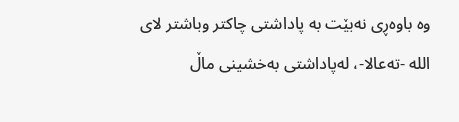وە باوەڕی نەبێت بە پاداشتی چاکتر وباشتر لای اللە -تەعالا-، لەپاداشتی بەخشینی ماڵ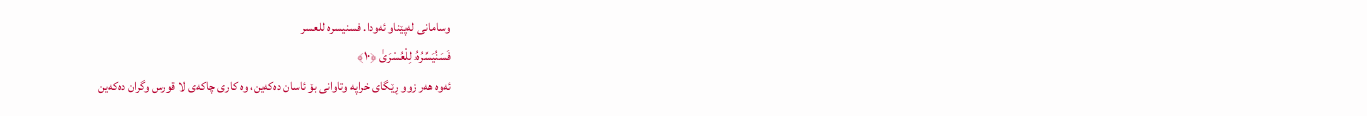وسامانی لەپێناو ئەودا. فسنيسره للعسر
فَسَنُيَسِّرُهُۥ لِلْعُسْرَىٰ ﴿١٠﴾
ئەوە ھەر زوو ڕێگای خراپە وتاوانی بۆ ئاسان دەکەین، وە کاری چاکەی لا قورس وگران دەکەین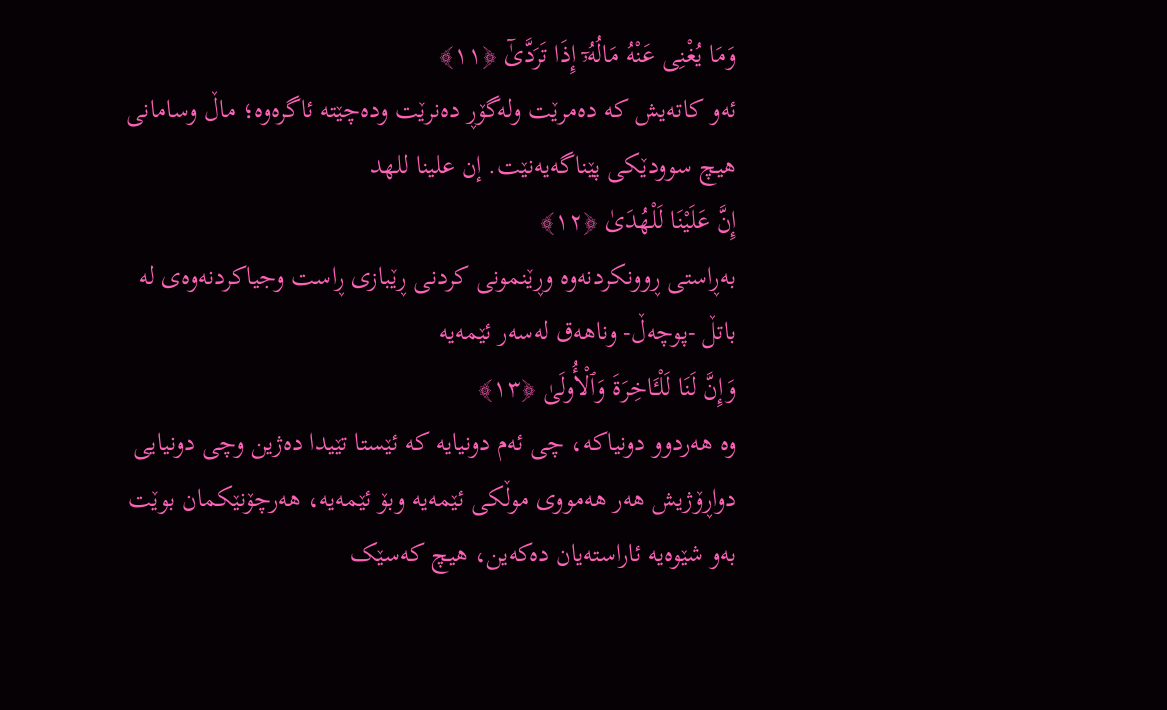وَمَا يُغْنِى عَنْهُ مَالُهُۥٓ إِذَا تَرَدَّىٰٓ ﴿١١﴾
ئەو کاتەیش کە دەمرێت ولەگۆڕ دەنرێت ودەچێتە ئاگرەوە؛ ماڵ وسامانی ھیچ سوودێکی پێناگەیەنێت. إن علينا للهد
إِنَّ عَلَيْنَا لَلْهُدَىٰ ﴿١٢﴾
بەڕاستی ڕوونکردنەوە وڕێنمونی کردنی ڕێبازی ڕاست وجیاکردنەوەی له باتڵ -پوچەڵ- وناھەق لەسەر ئێمەیە
وَإِنَّ لَنَا لَلْـَٔاخِرَةَ وَٱلْأُولَىٰ ﴿١٣﴾
وە ھەردوو دونیاکە، چی ئەم دونیایە کە ئێستا تێیدا دەژین وچی دونیایی دواڕۆژیش ھەر هەمووی موڵکی ئێمەیە وبۆ ئێمەیە، ھەرچۆنێکمان بوێت بەو شێوەیە ئاراستەیان دەکەین، ھیچ کەسێک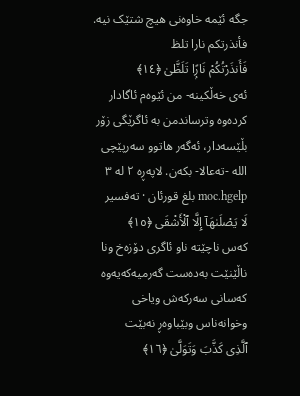جگە ئێمە خاوەنی ھیچ شتێک نیە. فأنذرتكم نارا تلظ
فَأَنذَرْتُكُمْ نَارًۭا تَلَظَّىٰ ﴿١٤﴾
ئەی خەڵكینە- من ئێوەم ئاگادار کردەوە وترساندمن بە ئاگرێگی زۆر بڵێسەدار، ئەگەر ھاتوو سەرپێچی اللە -تەعالا- بکەن. لاپەڕە ٢ لە ٣ moc.hgelp بلغ قورئان · تەفسیر
لَا يَصْلَىٰهَآ إِلَّا ٱلْأَشْقَى ﴿١٥﴾
کەس ناچێتە ناو ئاگری دۆزەخ ونا ناڵێنێت بەدەست گەرمیەكەیەوە کەسانی سەرکەش ویاخی وخوانەناس وبێباوەڕ نەبێت
ٱلَّذِى كَذَّبَ وَتَوَلَّىٰ ﴿١٦﴾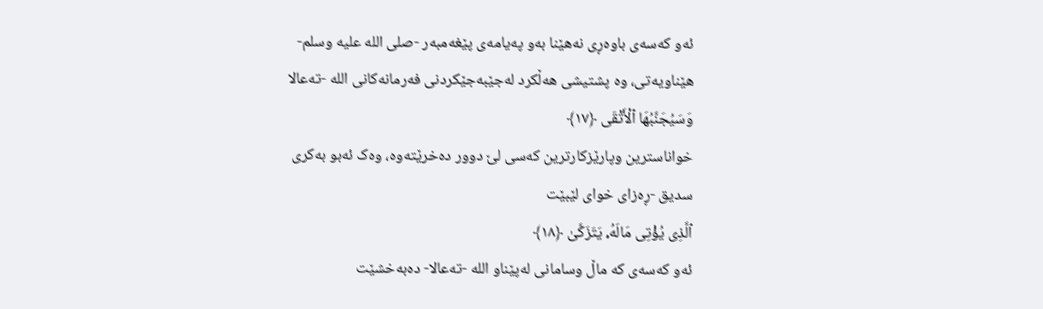ئەو کەسەی باوەڕی نەھێنا بەو پەیامەی پێغەمبەر -صلى الله علیه وسلم- ھێناویەتی، وە پشتیشی ھەڵکرد لەجێبەجێکردنی فەرمانەکانی اللە -تەعالا
وَسَيُجَنَّبُهَا ٱلْأَتْقَى ﴿١٧﴾
خواناسترین وپارێزکارترین کەسی لێ دوور دەخرێتەوە، وەک ئەبو بەکری سدیق -ڕەزاى خواى لێبێت
ٱلَّذِى يُؤْتِى مَالَهُۥ يَتَزَكَّىٰ ﴿١٨﴾
ئەو کەسەی کە ماڵ وسامانی لەپێناو اللە -تەعالا- دەبەخشێت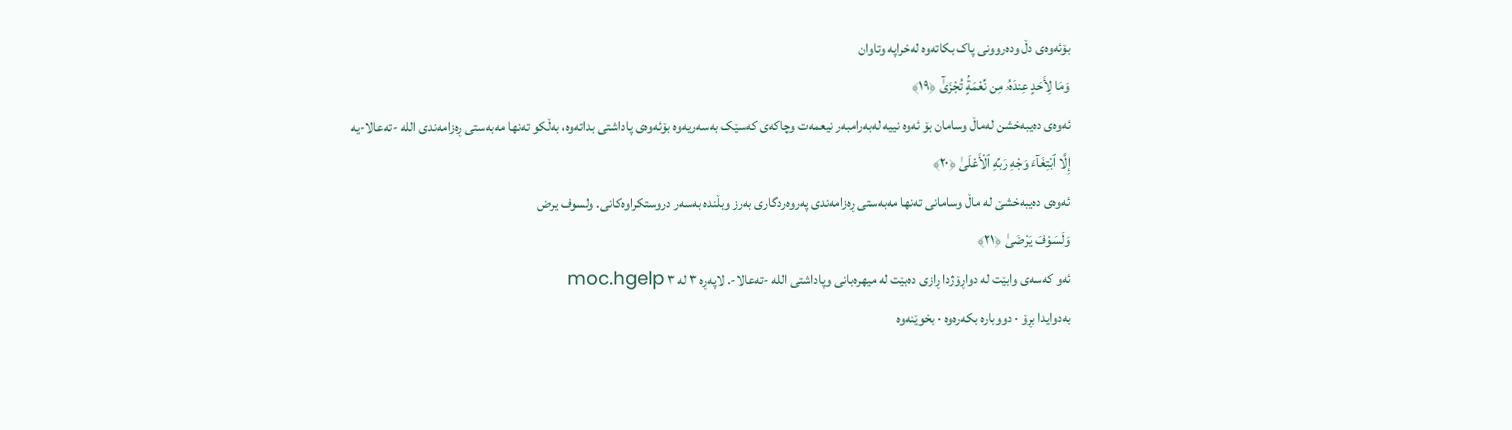بۆئەوەی دڵ ودەروونی پاک بکاتەوە لەخراپە وتاوان
وَمَا لِأَحَدٍ عِندَهُۥ مِن نِّعْمَةٍۢ تُجْزَىٰٓ ﴿١٩﴾
ئەوەی دەیبەخشن لەماڵ وسامان بۆ ئەوە نییە لەبەرامبەر نیعمەت وچاکەی کەسێک بەسەریەوە بۆئەوەى پاداشتی بداتەوە، بەڵکو تەنھا مەبەستی ڕەزامەندی اللە -تەعالا-یە
إِلَّا ٱبْتِغَآءَ وَجْهِ رَبِّهِ ٱلْأَعْلَىٰ ﴿٢٠﴾
ئەوەی دەیبەخشێ لە ماڵ وسامانی تەنھا مەبەستی ڕەزامەندی پەروەردگاری بەرز وبڵندە بەسەر دروستكراوەكانی. ولسوف يرض
وَلَسَوْفَ يَرْضَىٰ ﴿٢١﴾
ئەو کەسەی وابێت لە دواڕۆژدا ڕازی دەبێت لە میھرەبانی وپاداشتی اللە -تەعالا-. لاپەڕە ٣ لە ٣ moc.hgelp
بەدوایدا بڕۆ · دووبارە بکەرەوە · بخوێنەوە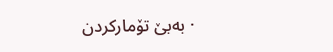· بەبێ تۆمارکردن